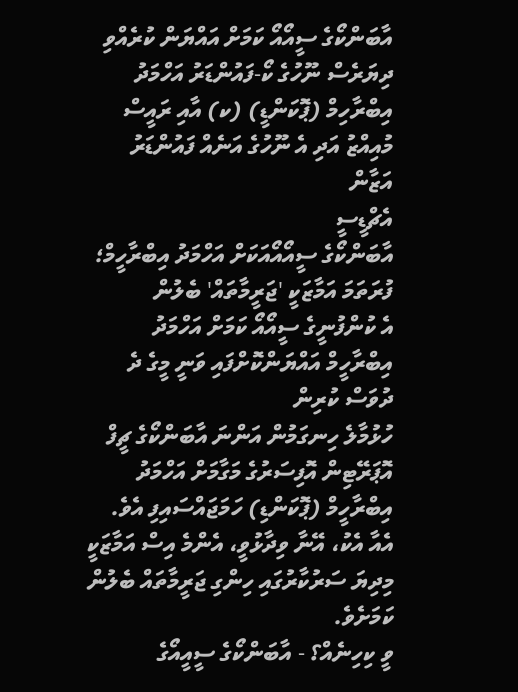އާބަންކޯގެ ސީއޯއޯ ކަމަށް އައްޔަން ކުރެއްވި ދިޔަރެސް ނޫހުގެ ކޯ-ފައުންޑަރު އަހްމަދު އިބްރާހިމް (ޕޮކަންޑީ) (ކ) އާއި ރައީސް މުއިއްޒު އަދި އެ ނޫހުގެ އަނެއް ފައުންޑަރު އަޒާން
އެޗްޑީސީ
އާބަންކޯގެ ސީއޯއޯއަކަށް އަހްމަދު އިބްރާހީމް؛ ފުރަތަމަ އަމާޒަކީ 'ޖަރީމާތައް' ބެލުން
އެ ކުންފުނީގެ ސީއޯއޯ ކަމަށް އަހްމަދު އިބްރާހީމް އައްޔަންކޮށްފައި ވަނީ މީގެ ދެ ދުވަސް ކުރިން
ހުޅުމާލެ ހިނގަމުން އަންނަ އާބަންކޯގެ ޗީފް އޮޕަރޭޓިން އޮފިސަރުގެ މަގާމަށް އަހްމަދު އިބްރާހީމް (ޕޮކަންޑި) ހަމަޖައްސައިފި އެވެ. އެއާ އެކު، އޭނާ ވިދާޅުވީ، އެންމެ އިސް އަމާޒަކީ މިދިޔަ ސަރުކާރުގައި ހިންގި ޖަރީމާތައް ބެލުން ކަމަށެވެ.
ވީ ކިހިނެއް؟ - އާބަންކޯގެ ސީއީއޯގެ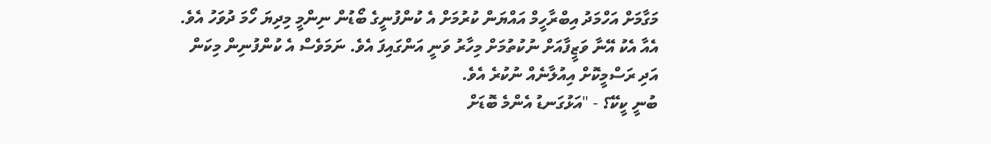މަގާމަށް އަހްމަދު އިބްރާހީމް އައްޔަން ކުރުމަށް އެ ކުންފުނީގެ ބޯޑުން ނިންމީ މިދިޔަ ހޯމަ ދުވަހު އެވެ. އެއާ އެކު އޭނާ ވަޒީފާއަށް ނުކުތުމަށް މިހާރު ވަނީ އަންގައިފަ އެވެ. ނަމަވެސް އެ ކުންފުނިން މިކަން އަދި ރަސްމީކޮށް އިއުލާނެއް ނުކުރެ އެވެ.
ބުނީ ކީކޭ؟ - "އަޅުގަނޑު އެންމެ ބޮޑަށް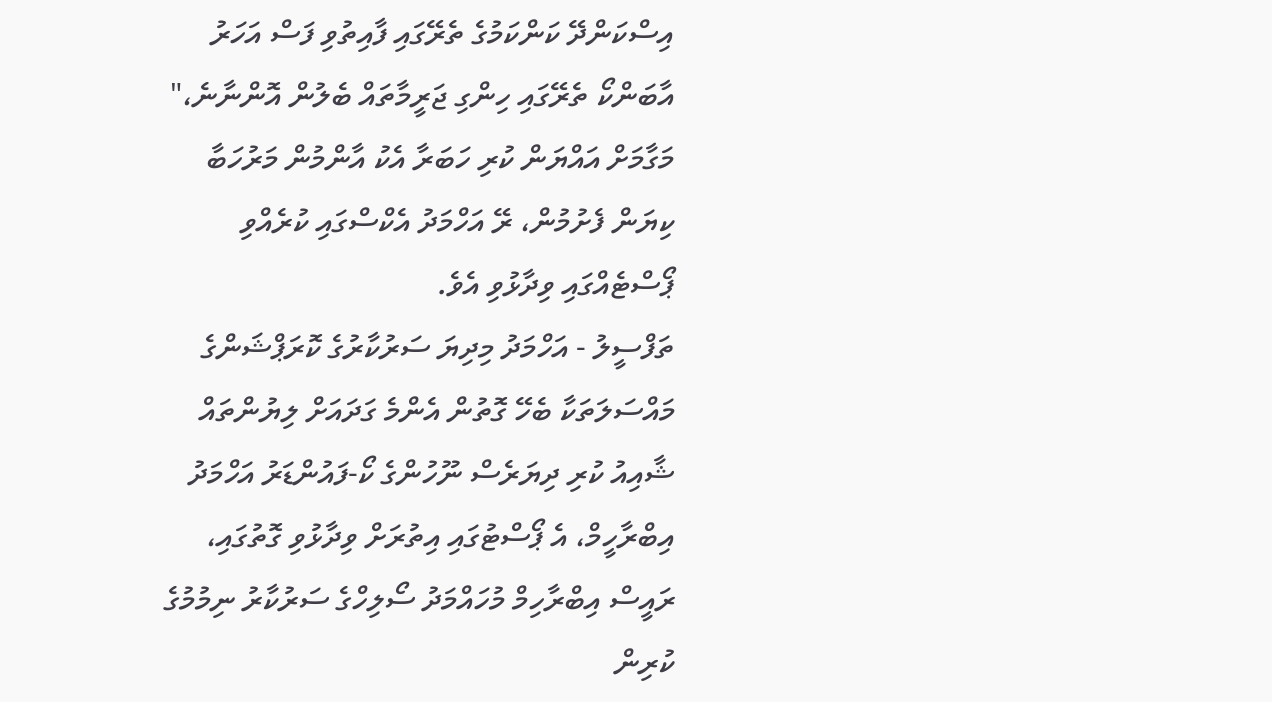އިސްކަންދޭ ކަންކަމުގެ ތެރޭގައި ފާއިތުވި ފަސް އަހަރު އާބަންކޯ ތެރޭގައި ހިންގި ޖަރީމާތައް ބެލުން އޮންނާނެ،" މަގާމަށް އައްޔަން ކުރި ހަބަރާ އެކު އާންމުން މަރުހަބާ ކިޔަން ފެށުމުން، ރޭ އަހްމަދު އެކްސްގައި ކުރެއްވި ޕޯސްޓެއްގައި ވިދާޅުވި އެވެ.
ތަފްސީލު - އަހްމަދު މިދިޔަ ސަރުކާރުގެ ކޮރަޕްޝަންގެ މައްސަލަތަކާ ބެހޭ ގޮތުން އެންމެ ގަދައަށް ލިޔުންތައް ޝާއިއު ކުރި ދިޔަރެސް ނޫހުންގެ ކޯ-ފައުންޑަރު އަހްމަދު އިބްރާހީމް، އެ ޕޯސްޓުގައި އިތުރަށް ވިދާޅުވި ގޮތުގައި، ރައީސް އިބްރާހިމް މުހައްމަދު ސޯލިހްގެ ސަރުކާރު ނިމުމުގެ ކުރިން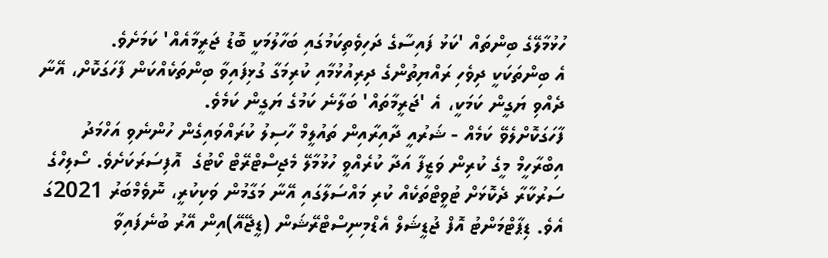ހުޅުމާލޭގެ ބިންތައް 'ކަޅު ފައިސާގެ ދަހިވެތިކަމުގައި ބަހާލުމަކީ ބޮޑު ޖަރީމާއެއް' ކަމަށެވެ.
އެ ބިންތަކަކީ ދިވެހި ރައްޔިތުންގެ ދިރިއުޅުމާއި ކުރިމަގާ ގުޅިފައިވާ ބިންތަކެއްކަން ފާހަގަކޮށް، އޭނާ ދެއްވި ޔަގީން ކަމަކީ، އެ 'ޖަރީމާތައް' ބަލާނެ ކަމުގެ ޔަގީން ކަމެވެ.
ފާހަގަކޮށްލެވޭ ކަމެއް - ޝަރުއީ ދާއިރާއިން ތައުލީމް ހާސިލު ކުރައްވައިގެން ހުންނެވި އަހްމަދު އިބްރާހީމް މީގެ ކުރިން ވަޒީފާ އަދާ ކުރެއްވީ ހުޅުމާލޭ މެޖިސްޓްރޭޓް ކޯޓުގެ  އޮފިސަރަކަށެވެ. ސޯލިހްގެ ސަރުކާރާ ދެކޮޅަށް ޓުވީޓްތަކެއް ކުރި މައްސަލާގައި އޭނާ މަގާމުން ވަކިކުރީ، ނޮވެމްބަރު 2021ގަ އެވެ. ޑިޕާޓްމަންޓު އޮފް ޖުޑީޝަލް އެޑްމިނިސްޓްރޭޝަން (ޑީޖޭއޭ)އިން އޭރު ބުނެފައިވާ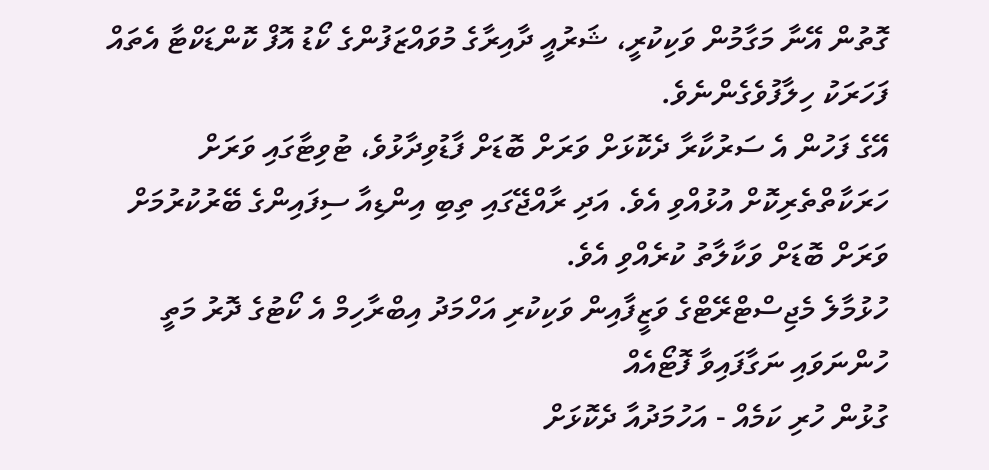ގޮތުން އޭނާ މަގާމުން ވަކިކުރީ، ޝަރުއީ ދާއިރާގެ މުވައްޒަފުންގެ ކޯޑު އޮފް ކޮންޑަކްޓާ އެތައް ފަހަރަކު ހިލާފުވެގެންނެވެ.
އޭގެ ފަހުން އެ ސަރުކާރާ ދެކޮޅަށް ވަރަށް ބޮޑަށް ފާޑުވިދާޅުވެ، ޓުވިޓާގައި ވަރަށް ހަރަކާތްތެރިކޮށް އުޅުއްވި އެވެ. އަދި ރާއްޖޭގައި ތިބި އިންޑިއާ ސިފައިންގެ ބޭރުކުރުމަށް ވަރަށް ބޮޑަށް ވަކާލާތު ކުރެއްވި އެވެ.
ހުޅުމާލެ މެޖިސްޓްރޭޓްގެ ވަޒީފާއިން ވަކިކުރި އަހްމަދު އިބްރާހިމް އެ ކޯޓުގެ ދޮރު މަތީ ހުންނަވައި ނަގާފައިވާ ފޮޓޯއެއް
ގުޅުން ހުރި ކަމެއް - އަހުމަދުއާ ދެކޮޅަށް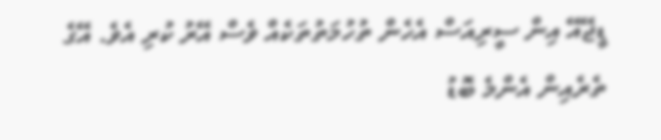ޑީޖޭއޭ އިން ސީރިއަސް އެހެން ތުހުމަތުތަކެއް ވެސް އޭރު ކުރި އެވެ. އޭގެ ތެރެއިން އެންމެ ބޮޑު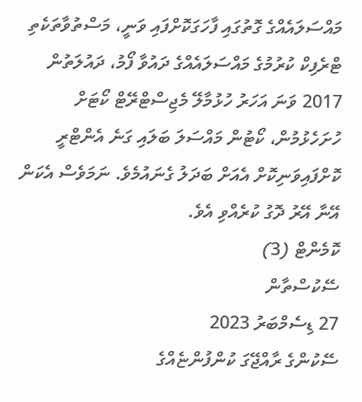މައްސަލައެއްގެ ގޮތުގައި ފާހަގަކޮށްފައި ވަނީ، މަސްތުވާތަކެތި ޓްރެފިކް ކުރުމުގެ މައްސަލައެއްގެ ދައުވާ ފޯމު، ދައުލަތުން 2017 ވަނަ އަހަރު ހުޅުމާލޭ މެޖިސްޓްރޭޓް ކޯޓަށް ހުށަހެޅުމުން، ކޯޓުން މައްސަލަ ބަލައި ގަނެ އެންޓްރީ ކޮށްފައިވަނިކޮށް އެއަށް ބަދަލު ގެނައުމެވެ. ނަމަވެސް އެކަން އޭނާ އޭރު ދޮގު ކުރެއްވި އެވެ.
ކޮމެންޓް (3)
ސޭކުސްތާން
27 ޑިސެމްބަރު 2023
ސޭކުންގެ ރާއްޖޭގަ ކުންފުންޏެއްގެ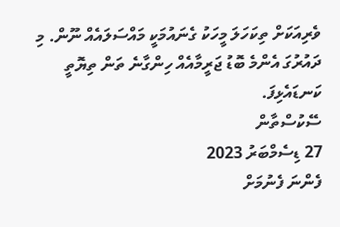ވެރިއަކަށް ތިކަހަލަ މީހަކު ގެނައުމަކީ މައްސަލައެއް ނޫން. މި ދައުރުގަ އެންމެ ބޮޑު ޖަރީމާއެއް ހިންގާނެ ތަން ތިޔޮތީ ކަނޑައެޅިފަ.
ސޭކުސްތާން
27 ޑިސެމްބަރު 2023
ފެންނަ ފެނުމަށް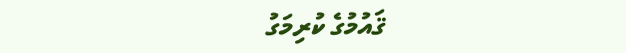ޤައުމުގެ ކުރިމަގު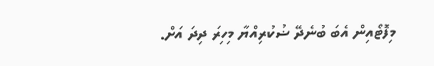މިފޮޓޯއިން އެބަ ބުނެދޭ ޟުކުރިއްޔާ މިހިރަ ދިދަ އަށް.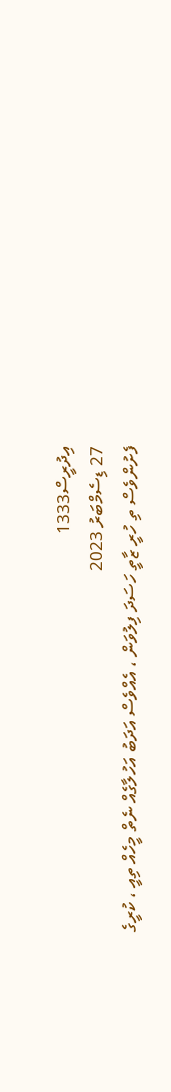އިދުރީސް1333
27 ޑިސެމްބަރު 2023
ފެށުންވެސް ތި ހުރީ ޒާތީ ހަސަދަ ފިލުވަން ، އެއްވެސް އަދަބު އަހުލާގެއް ނެތް މީހެއް ތިއީ ، ކުރީގެ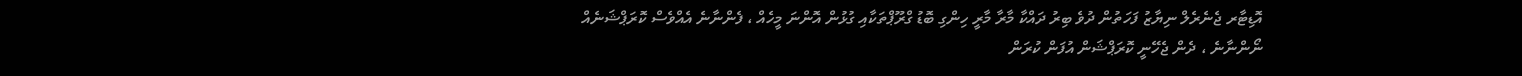އޮޑިޓާރ ޖެނެރެލް ނިޔާޒު ފަހަތުން ދުވެ ބިރު ދައްކާ މާރާ މާރީ ހިންގި ބޮޑު ގްރޫޕްތަކާއި ގުޅުން އޮންނަ މީހެއް ، ފެންނާނެ އެއްވެސް ކޮރަޕްޝަނެއް ނޯންނާނެ ، ދެން ޖެހޭނީ ކޮރަޕްޝަން އުފަން ކުރަން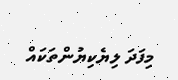މިފަދަ ލިޔެކިޔުންތަކައް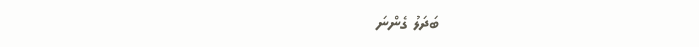ބަދަލު ގެންނަ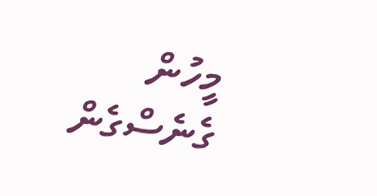މީހުން ގެނެސްގެން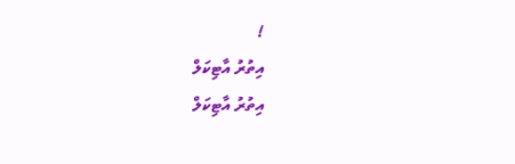!
އިތުރު އާޓިކަލް
އިތުރު އާޓިކަލް